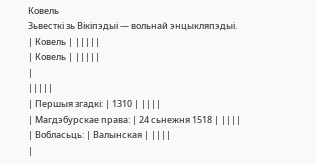Ковель
Зьвесткі зь Вікіпэдыі — вольнай энцыкляпэдыі.
| Ковель | |||||
| Ковель | |||||
|
|||||
| Першыя згадкі: | 1310 | ||||
| Магдэбурскае права: | 24 сьнежня 1518 | ||||
| Вобласьць: | Валынская | ||||
|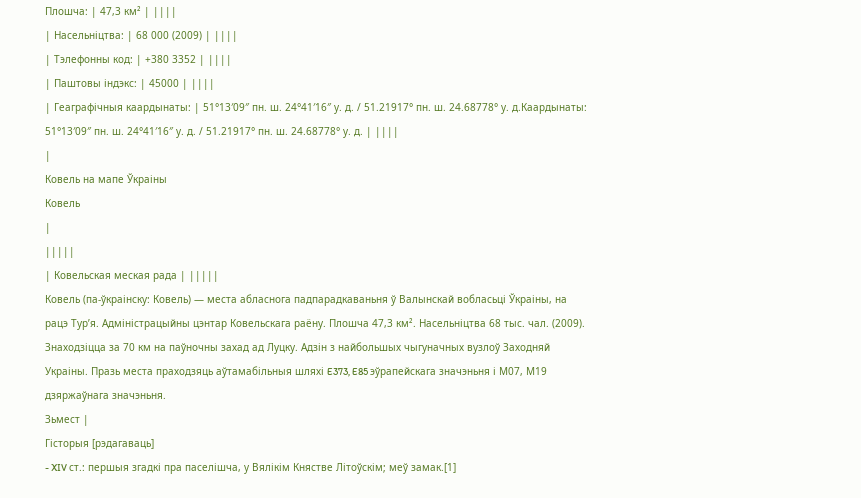Плошча: | 47,3 км² | ||||
| Насельніцтва: | 68 000 (2009) | ||||
| Тэлефонны код: | +380 3352 | ||||
| Паштовы індэкс: | 45000 | ||||
| Геаграфічныя каардынаты: | 51°13′09″ пн. ш. 24°41′16″ у. д. / 51.21917° пн. ш. 24.68778° у. д.Каардынаты: 51°13′09″ пн. ш. 24°41′16″ у. д. / 51.21917° пн. ш. 24.68778° у. д. | ||||
|
Ковель на мапе Ўкраіны
Ковель
|
|||||
| Ковельская меская рада | |||||
Ковель (па-ўкраінску: Ковель) — места абласнога падпарадкаваньня ў Валынскай вобласьці Ўкраіны, на рацэ Тур’я. Адміністрацыйны цэнтар Ковельскага раёну. Плошча 47,3 км². Насельніцтва 68 тыс. чал. (2009).
Знаходзіцца за 70 км на паўночны захад ад Луцку. Адзін з найбольшых чыгуначных вузлоў Заходняй Украіны. Празь места праходзяць аўтамабільныя шляхі E373, E85 эўрапейскага значэньня і М07, М19 дзяржаўнага значэньня.
Зьмест |
Гісторыя [рэдагаваць]
- XIV ст.: першыя згадкі пра паселішча, у Вялікім Княстве Літоўскім; меў замак.[1]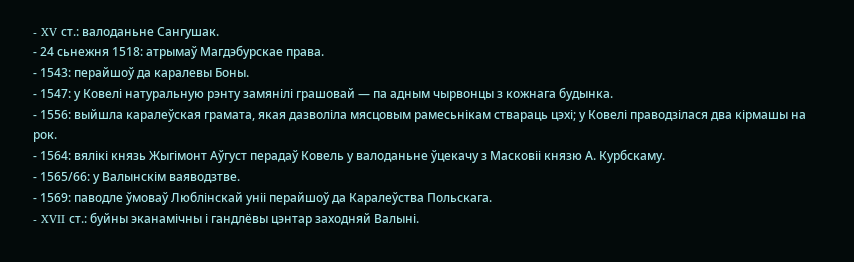- XV ст.: валоданьне Сангушак.
- 24 сьнежня 1518: атрымаў Магдэбурскае права.
- 1543: перайшоў да каралевы Боны.
- 1547: у Ковелі натуральную рэнту замянілі грашовай — па адным чырвонцы з кожнага будынка.
- 1556: выйшла каралеўская грамата, якая дазволіла мясцовым рамесьнікам ствараць цэхі; у Ковелі праводзілася два кірмашы на рок.
- 1564: вялікі князь Жыгімонт Аўгуст перадаў Ковель у валоданьне ўцекачу з Масковіі князю А. Курбскаму.
- 1565/66: у Валынскім ваяводзтве.
- 1569: паводле ўмоваў Люблінскай уніі перайшоў да Каралеўства Польскага.
- XVII ст.: буйны эканамічны і гандлёвы цэнтар заходняй Валыні.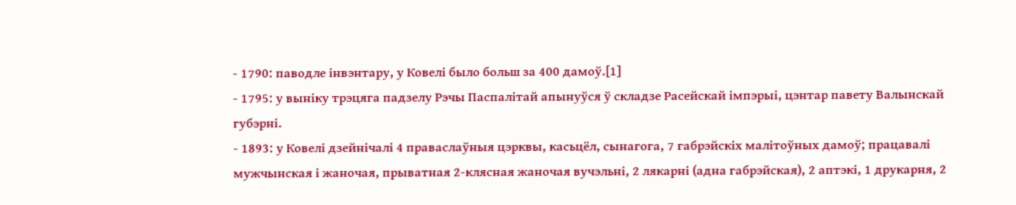- 1790: паводле інвэнтару, у Ковелі было больш за 400 дамоў.[1]
- 1795: у выніку трэцяга падзелу Рэчы Паспалітай апынуўся ў складзе Расейскай імпэрыі, цэнтар павету Валынскай губэрні.
- 1893: у Ковелі дзейнічалі 4 праваслаўныя цэрквы, касьцёл, сынагога, 7 габрэйскіх малітоўных дамоў; працавалі мужчынская і жаночая, прыватная 2-клясная жаночая вучэльні, 2 лякарні (адна габрэйская), 2 аптэкі, 1 друкарня, 2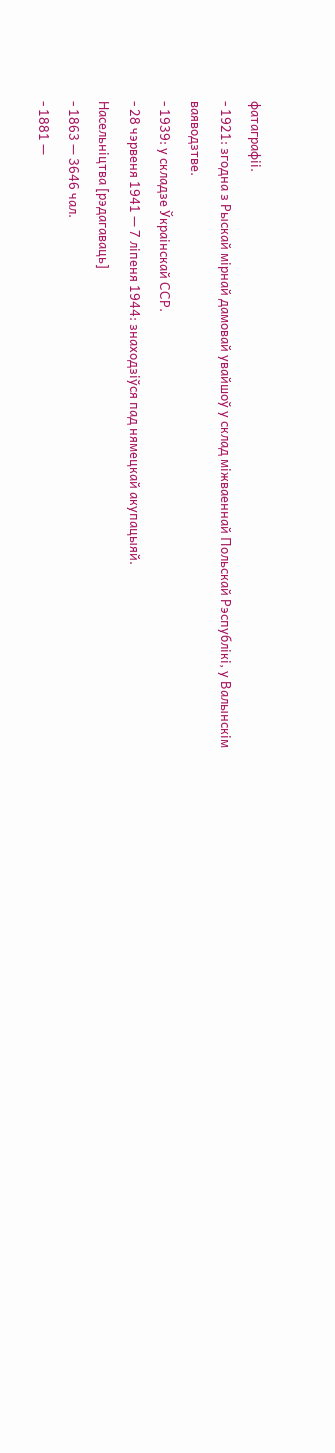фатаграфіі.
- 1921: згодна з Рыскай мірнай дамовай увайшоў у склад міжваеннай Польскай Рэспублікі, у Валынскім ваяводзтве.
- 1939: у складзе Ўкраінскай ССР.
- 28 чэрвеня 1941 — 7 ліпеня 1944: знаходзіўся пад нямецкай акупацыяй.
Насельніцтва [рэдагаваць]
- 1863 — 3646 чал.
- 1881 —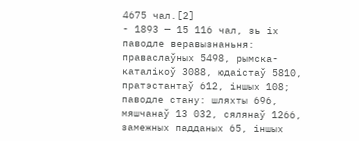4675 чал.[2]
- 1893 — 15 116 чал, зь іх паводле веравызнаньня: праваслаўных 5498, рымска-каталікоў 3088, юдаістаў 5810, пратэстантаў 612, іншых 108; паводле стану: шляхты 696, мяшчанаў 13 032, сялянаў 1266, замежных падданых 65, іншых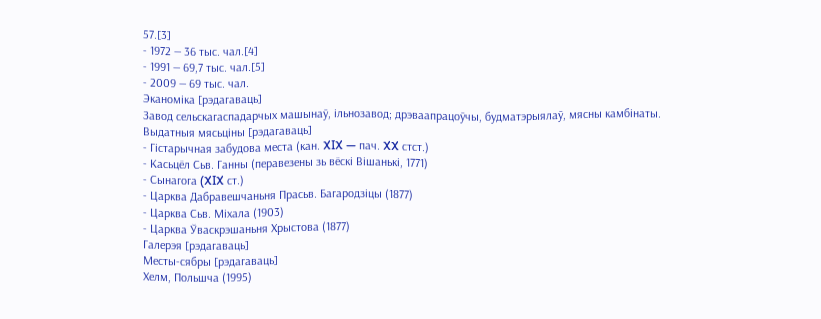57.[3]
- 1972 — 36 тыс. чал.[4]
- 1991 — 69,7 тыс. чал.[5]
- 2009 — 69 тыс. чал.
Эканоміка [рэдагаваць]
Завод сельскагаспадарчых машынаў, ільнозавод; дрэваапрацоўчы, будматэрыялаў, мясны камбінаты.
Выдатныя мясьціны [рэдагаваць]
- Гістарычная забудова места (кан. XIX — пач. XX стст.)
- Касьцёл Сьв. Ганны (перавезены зь вёскі Вішанькі, 1771)
- Сынагога (XIX ст.)
- Царква Дабравешчаньня Прасьв. Багародзіцы (1877)
- Царква Сьв. Міхала (1903)
- Царква Ўваскрэшаньня Хрыстова (1877)
Галерэя [рэдагаваць]
Месты-сябры [рэдагаваць]
Хелм, Польшча (1995)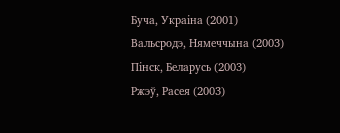Буча, Украіна (2001)
Вальсродэ, Нямеччына (2003)
Пінск, Беларусь (2003)
Ржэў, Расея (2003)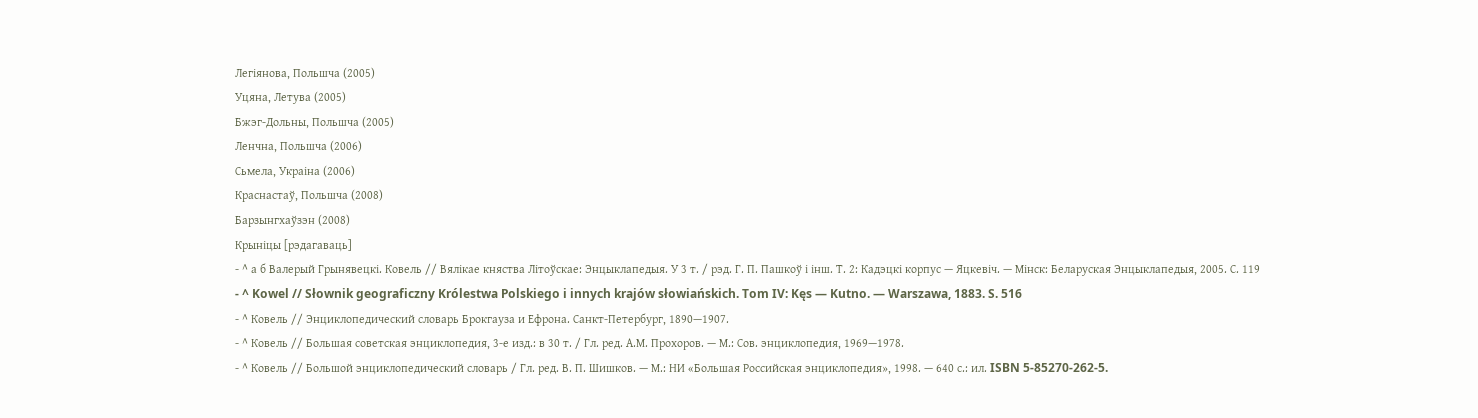Легіянова, Польшча (2005)
Уцяна, Летува (2005)
Бжэг-Дольны, Польшча (2005)
Ленчна, Польшча (2006)
Сьмела, Украіна (2006)
Краснастаў, Польшча (2008)
Барзынгхаўзэн (2008)
Крыніцы [рэдагаваць]
- ^ а б Валерый Грынявецкі. Ковель // Вялікае княства Літоўскае: Энцыклапедыя. У 3 т. / рэд. Г. П. Пашкоў і інш. Т. 2: Кадэцкі корпус — Яцкевіч. — Мінск: Беларуская Энцыклапедыя, 2005. С. 119
- ^ Kowel // Słownik geograficzny Królestwa Polskiego i innych krajów słowiańskich. Tom IV: Kęs — Kutno. — Warszawa, 1883. S. 516
- ^ Ковель // Энциклопедический словарь Брокгауза и Ефрона. Санкт-Петербург, 1890—1907.
- ^ Ковель // Большая советская энциклопедия, 3-е изд.: в 30 т. / Гл. ред. А.М. Прохоров. — М.: Сов. энциклопедия, 1969—1978.
- ^ Ковель // Большой энциклопедический словарь / Гл. ред. В. П. Шишков. — М.: НИ «Большая Российская энциклопедия», 1998. — 640 с.: ил. ISBN 5-85270-262-5.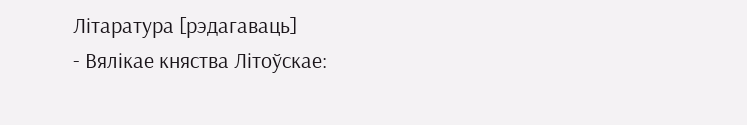Літаратура [рэдагаваць]
- Вялікае княства Літоўскае: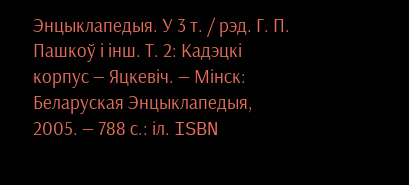Энцыклапедыя. У 3 т. / рэд. Г. П. Пашкоў і інш. Т. 2: Кадэцкі корпус — Яцкевіч. — Мінск: Беларуская Энцыклапедыя, 2005. — 788 с.: іл. ISBN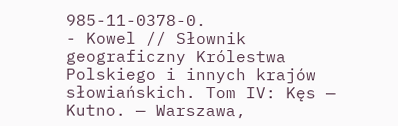985-11-0378-0.
- Kowel // Słownik geograficzny Królestwa Polskiego i innych krajów słowiańskich. Tom IV: Kęs — Kutno. — Warszawa,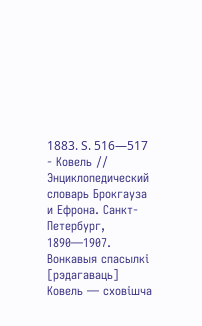1883. S. 516—517
- Ковель // Энциклопедический словарь Брокгауза и Ефрона. Санкт-Петербург, 1890—1907.
Вонкавыя спасылкі [рэдагаваць]
Ковель — сховішча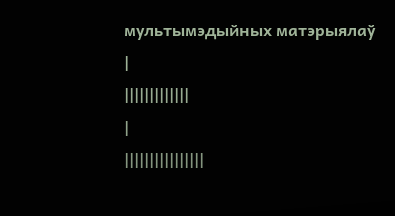мультымэдыйных матэрыялаў
|
|||||||||||||
|
||||||||||||||||